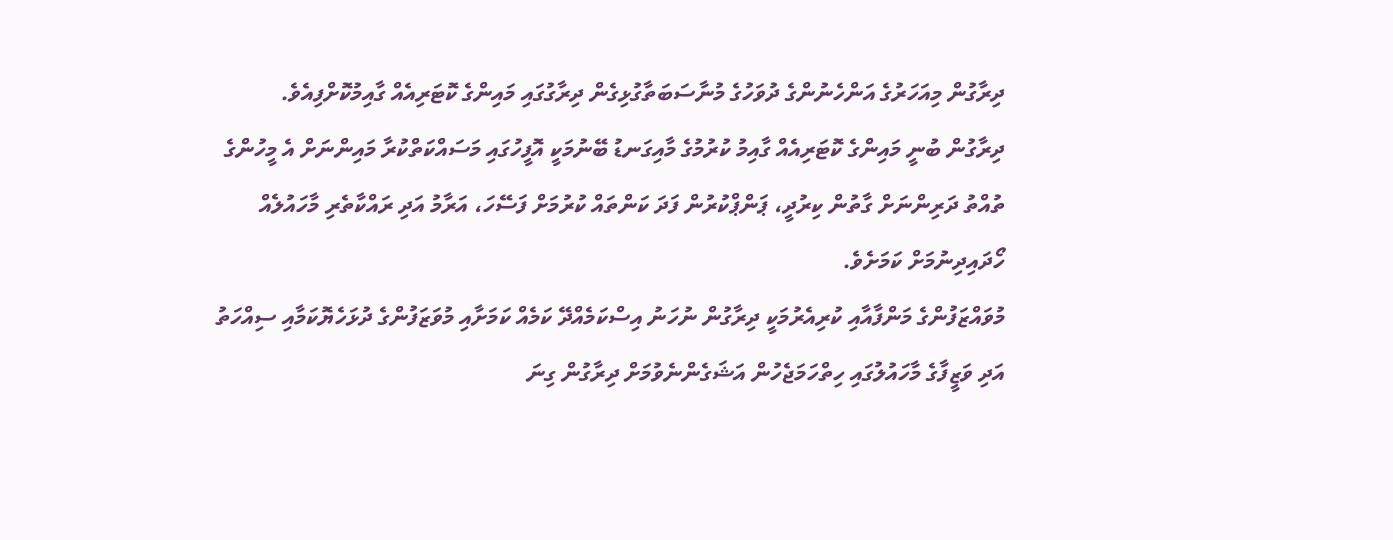ދިރާގުން މިއަހަރުގެ އަންހެނުންގެ ދުވަހުގެ މުނާސަބަތާގުޅިގެން ދިރާގުގައި މައިންގެ ކޮޓަރިއެއް ގާއިމުކޮށްފިއެވެ.
ދިރާގުން ބުނީ މައިންގެ ކޮޓަރިއެއް ގާއިމު ކުރުމުގެ މާއިގަނޑު ބޭނުމަކީ އޮފީހުގައި މަސައްކަތްކުރާ މައިންނަށް އެ މީހުންގެ ތުއްތު ދަރިންނަށް ގާތުން ކިރުދީ، ޕަންޕްކުރުން ފަދަ ކަންތައް ކުރުމަށް ފަސޭހަ، އަރާމު އަދި ރައްކާތެރި މާހައުލެއް ހޯދައިދިނުމަށް ކަމަށެވެ.
މުވައްޒަފުންގެ މަންފާއާއި ކުރިއެރުމަކީ ދިރާގުން ނުހަނު އިސްކަމެއްދޭ ކަމެއް ކަމަށާއި މުވަޒަފުންގެ ދުޅަހެޔޮކަމާއި ސިއްހަތު އަދި ވަޒީފާގެ މާހައުލުގައި ހިތްހަމަޖެހުން އަޝަގެންނެވުމަށް ދިރާގުން ގިނަ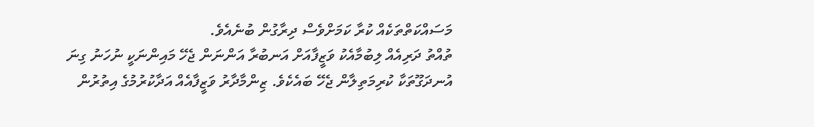މަސައްކަތްތަކެއް ކުރާ ކަމަށްވެސް ދިރާގުން ބުނެއެވެ.
ތުއްތު ދަރިއެއް ލިބުމާއެކު ވަޒީފާއަށް އަނބުރާ އަންނަން ޖެހޭ މައިންނަކީ ނުހަނު ގިނަ އުނދަގޫތަކާ ކުރިމަތިލާން ޖެހޭ ބައެކެވެ. ޒިންމާދާރު ވަޒީފާއެއް އަދާކުރުމުގެ އިތުރުން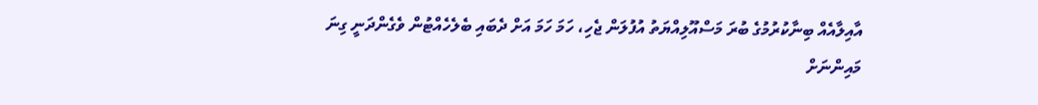އާއިލާއެއް ބިނާކުރުމުގެ ބުރަ މަސްއޫލިއްޔަތު އުފުލަން ޖެހި، ހަމަ ހަމަ އަށް ދެބައި ބެލެހެއްޓުން ވެގެންދަނީ ގިނަ މައިންނަށް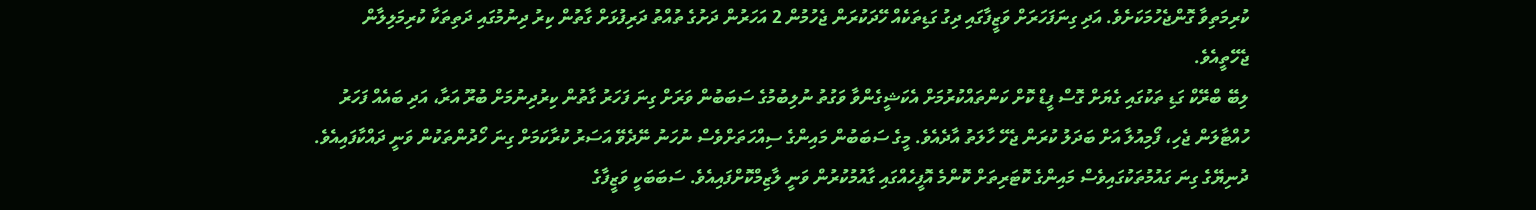ކުރިމަތިވާ ގޮންޖެހުމަކަށެވެ. އަދި ގިނަފަހަރަށް ވަޒީފާގައި ދިގު ގަޑިތަކެއް ހޭދަކުރަން ޖެހުމުން 2 އަހަރުން ދަށުގެ ތުއްތު ދަރިފުޅަށް ގާތުން ކިރު ދިނުމުގައި ދަތިތަކާ ކުރިމަލިލާން ޖެހޭތީއެވެ.
ލިބޭ ބްރޭކް ގަޑި ތަކުގައި ގެޔަށް ގޮސް ފީޑް ކޮށް ކަންތައްކުރުމަށް އެކަޝީގެންވާ ވަގުތު ނުލިބުމުގެ ސަބަބުން ވަރަށް ގިނަ ފަހަރު ގާތުން ކިރުދިނުމަށް ބުރޫ އަރާ، އަދި ބައެއް ފަހަރު ހުއްޓާލަން ޖެހި، ފޯމިއުލާ އަށް ބަދަލު ކުރަން ޖެހޭ ހާލަތު އާދެއެވެ. މީގެ ސަބަބުން މައިންގެ ސިއްހަތަށްވެސް ނުހަނު ނޭދެވޭ އަސަރު ކުރާކަމަށް ގިނަ ހޯދުންތަކުން ވަނީ ދައްކާފައިއެވެ.
ދުނިޔޭގެ ގިނަ ގައުމުތަކުގައިވެސް މައިންގެ ކޮޓަރިތަށް ކޮންމެ އޮފީހެއްގައި ގާއުމުކުރުން ވަނީ ލާޒިމްކޮށްފައިއެވެ. ސަބަބަކީ ވަޒީފާގެ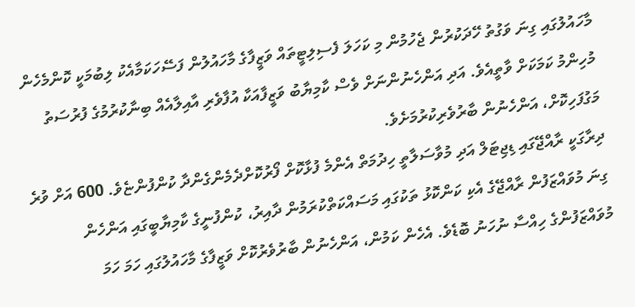މާހައުލުގައި ގިނަ ވަގުތު ހޭދަކުރުން ޖެހުމުން މި ކަހަލަ ފެސިލިޓީތައް ވަޒީފާގެ މާހައުލުން ފަސޭހަކަމާއެކު ލިބުމަކީ ކޮންމެހެން މުހިންމު ކަމަކަށް ވާތީއެވެ. އަދި އަންހެނުންނަށް ވެސް ކާމިޔާބު ވަޒީފާއަކާ އުފާވެރި އާއިލާއެއް ބިނާކުރުމުގެ ފުރުސަތު މަގުފަހިކޮށް، އަންހެނުން ބާރުވެރިކުރުމަށެވެ.
ދިރާގަކީ ރާއްޖޭގައި ޑިޖިޓަލް އަދި މުވާސަލާތީ ހިދުމަތް އެންމެ ފުޅާކޮށް ފޯރުކޮށްދެމެންގެންދާ ކުންފުންޏެވެ. 600 އަށް ވުރެ ގިނަ މުވައްޒަފުން ރާއްޖޭގެ އެކި ކަންކޮޅު ތަކުގައި މަސައްކަތްކުރަމުން ދާއިރު، ކުންފުނީގެ ކާމިޔާބީގައި އަންހެން މުވައްޒަފުންގެ ހިއްސާ ނުހަނު ބޮޑެވެ. އެހެން ކަމުން، އަންހެނުން ބާރުވެރުކޮށް ވަޒީފާގެ މާހައުލުގައި ހަމަ ހަމަ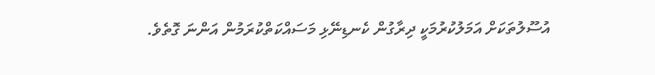އުސޫލުތަކަށް އަމަލުކުރުމަކީ ދިރާގުން ކެނޑިނޭޅި މަސައްކަތްކުރަމުން އަންނަ ގޮތެވެ.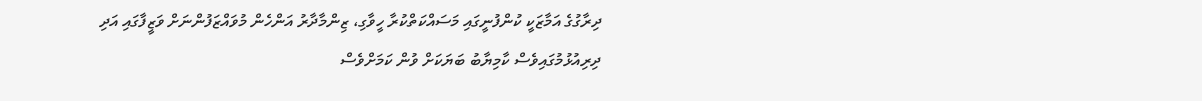ދިރާގުގެ އަމާޒަކީ ކުންފުނީގައި މަސައްކަތްކުރާ ހީވާގި، ޒިންމާދާރު އަންހެން މުވައްޒަފުންނަށް ވަޒީފާގައި އަދި ދިރިއުޅުމުގައިވެސް ކާމިޔާބު ބަޔަކަށް ވުން ކަމަށްވެސް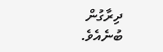ދިރާގުން ބުނެއެވެ.